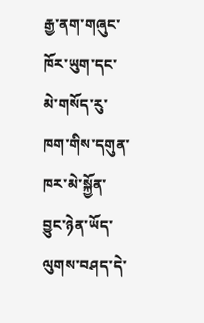རྒྱ་ནག་གཞུང་ཁོར་ཡུག་དང་མེ་གསོད་རུ་ཁག་གིས་དགུན་ཁར་མེ་སྐྱོན་བྱུང་ཉེན་ཡོད་ལུགས་བཤད་དེ་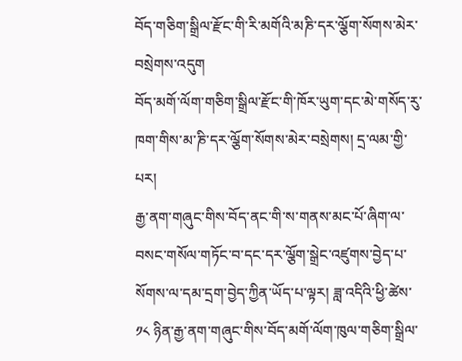བོད་གཅིག་སྒྲིལ་རྫོང་གི་རི་མགོའི་མཎི་དར་ལྕོག་སོགས་མེར་བསྲེགས་འདུག
བོད་མགོ་ལོག་གཅིག་སྒྲིལ་རྫོང་གི་ཁོར་ཡུག་དང་མེ་གསོད་རུ་ཁག་གིས་མ་ཎི་དར་ལྕོག་སོགས་མེར་བསྲེགས། དྲ་ལམ་གྱི་པར།
རྒྱ་ནག་གཞུང་གིས་བོད་ནང་གི་ས་གནས་མང་པོ་ཞིག་ལ་བསང་གསོལ་གཏོང་བ་དང་དར་ལྕོག་སྒྲེང་འཛུགས་བྱེད་པ་སོགས་ལ་དམ་དྲག་བྱེད་ཀྱིན་ཡོད་པ་ལྟར། ཟླ་འདིའི་ཕྱི་ཚེས་ ༡༨ ཉིན་རྒྱ་ནག་གཞུང་གིས་བོད་མགོ་ལོག་ཁུལ་གཅིག་སྒྲིལ་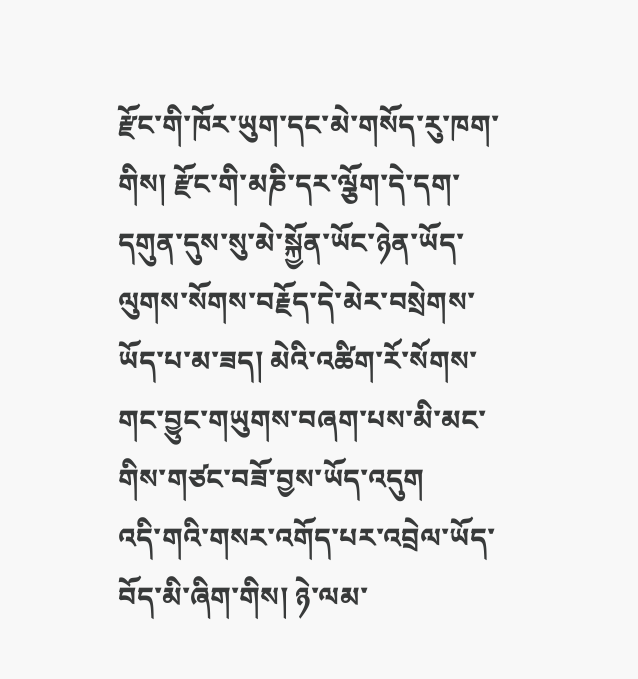རྫོང་གི་ཁོར་ཡུག་དང་མེ་གསོད་རུ་ཁག་གིས། རྫོང་གི་མཎི་དར་ལྕོག་དེ་དག་དགུན་དུས་སུ་མེ་སྐྱོན་ཡོང་ཉེན་ཡོད་ལུགས་སོགས་བརྗོད་དེ་མེར་བསྲེགས་ཡོད་པ་མ་ཟད། མེའི་འཚིག་རོ་སོགས་གང་བྱུང་གཡུགས་བཞག་པས་མི་མང་གིས་གཙང་བཟོ་བྱས་ཡོད་འདུག
འདི་གའི་གསར་འགོད་པར་འབྲེལ་ཡོད་བོད་མི་ཞིག་གིས། ཉེ་ལམ་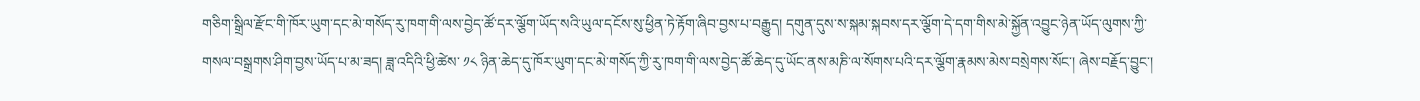གཅིག་སྒྲིལ་རྫོང་གི་ཁོར་ཡུག་དང་མེ་གསོད་རུ་ཁག་གི་ལས་བྱེད་ཚོ་དར་ལྕོག་ཡོད་སའི་ཡུལ་དངོས་སུ་ཕྱིན་ཏེ་རྟོག་ཞིབ་བྱས་པ་བརྒྱུད། དགུན་དུས་ས་སྐམ་སྐབས་དར་ལྕོག་དེ་དག་གིས་མེ་སྐྱོན་འབྱུང་ཉེན་ཡོད་ལུགས་ཀྱི་གསལ་བསྒྲགས་ཤིག་བྱས་ཡོད་པ་མ་ཟད། ཟླ་འདིའི་ཕྱི་ཚེས་ ༡༨ ཉིན་ཆེད་དུ་ཁོར་ཡུག་དང་མེ་གསོད་ཀྱི་རུ་ཁག་གི་ལས་བྱེད་ཚོ་ཆེད་དུ་ཡོང་ནས་མཎི་ལ་སོགས་པའི་དར་ལྕོག་རྣམས་མེས་བསྲེགས་སོང་། ཞེས་བརྗོད་བྱུང་།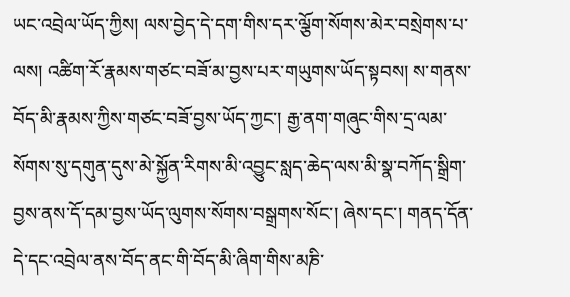ཡང་འབྲེལ་ཡོད་ཀྱིས། ལས་བྱེད་དེ་དག་གིས་དར་ལྕོག་སོགས་མེར་བསྲེགས་པ་ལས། འཚིག་རོ་རྣམས་གཙང་བཟོ་མ་བྱས་པར་གཡུགས་ཡོད་སྟབས། ས་གནས་བོད་མི་རྣམས་ཀྱིས་གཙང་བཟོ་བྱས་ཡོད་ཀྱང་། རྒྱ་ནག་གཞུང་གིས་དྲ་ལམ་སོགས་སུ་དགུན་དུས་མེ་སྐྱོན་རིགས་མི་འབྱུང་སླད་ཆེད་ལས་མི་སྣ་བཀོད་སྒྲིག་བྱས་ནས་དོ་དམ་བྱས་ཡོད་ལུགས་སོགས་བསྒྲགས་སོང་། ཞེས་དང་། གནད་དོན་དེ་དང་འབྲེལ་ནས་བོད་ནང་གི་བོད་མི་ཞིག་གིས་མཎི་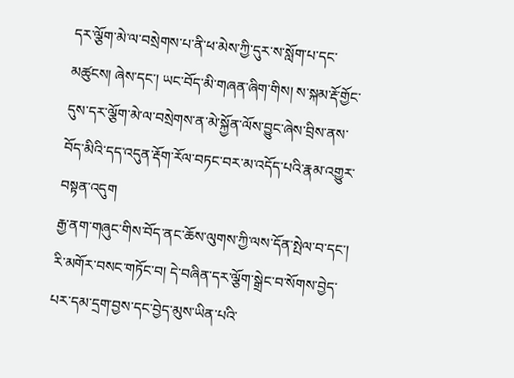དར་ལྕོག་མེ་ལ་བསྲེགས་པ་ནི་ཕ་མེས་ཀྱི་དུར་ས་སློག་པ་དང་མཚུངས། ཞེས་དང་། ཡང་བོད་མི་གཞན་ཞིག་གིས། ས་སྐམ་རྡོ་གྱོང་དུས་དར་ལྕོག་མེ་ལ་བསྲེགས་ན་མེ་སྐྱོན་ལོས་བྱུང་ཞེས་བྲིས་ནས་བོད་མིའི་དད་འདུན་རྡོག་རོལ་བཏང་བར་མ་འདོད་པའི་རྣམ་འགྱུར་བསྟན་འདུག
རྒྱ་ནག་གཞུང་གིས་བོད་ནང་ཆོས་ལུགས་ཀྱི་ལས་དོན་སྤེལ་བ་དང་། རི་མགོར་བསང་གཏོང་བ། དེ་བཞིན་དར་ལྕོག་སྒྲེང་བ་སོགས་བྱེད་པར་དམ་དྲག་བྱས་དང་བྱེད་མུས་ཡིན་པའི་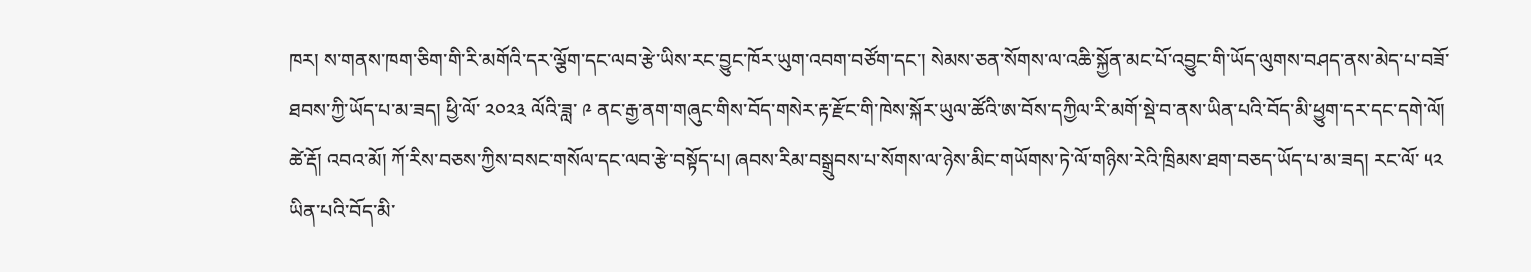ཁར། ས་གནས་ཁག་ཅིག་གི་རི་མགོའི་དར་ལྕོག་དང་ལབ་རྩེ་ཡིས་རང་བྱུང་ཁོར་ཡུག་འབག་བཙོག་དང་། སེམས་ཅན་སོགས་ལ་འཆི་སྐྱོན་མང་པོ་འབྱུང་གི་ཡོད་ལུགས་བཤད་ནས་མེད་པ་བཟོ་ཐབས་ཀྱི་ཡོད་པ་མ་ཟད། ཕྱི་ལོ་ ༢༠༢༣ ལོའི་ཟླ་ ༩ ནང་རྒྱ་ནག་གཞུང་གིས་བོད་གསེར་རྟ་རྫོང་གི་ཁེས་སྐོར་ཡུལ་ཚོའི་ཨ་བོས་དཀྱིལ་རི་མགོ་སྡེ་བ་ནས་ཡིན་པའི་བོད་མི་ཕྱུག་དར་དང་དགེ་ལོ། ཚེ་རྡོ། འབའ་མོ། ཀོ་རིས་བཅས་ཀྱིས་བསང་གསོལ་དང་ལབ་རྩེ་བསྟོད་པ། ཞབས་རིམ་བསྒྲུབས་པ་སོགས་ལ་ཉེས་མིང་གཡོགས་ཏེ་ལོ་གཉིས་རེའི་ཁྲིམས་ཐག་བཅད་ཡོད་པ་མ་ཟད། རང་ལོ་ ༥༢ ཡིན་པའི་བོད་མི་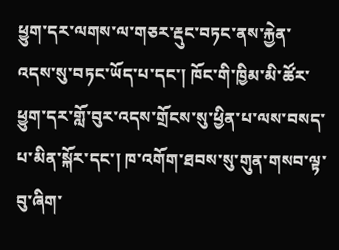ཕྱུག་དར་ལགས་ལ་གཅར་རྡུང་བཏང་ནས་རྐྱེན་འདས་སུ་བཏང་ཡོད་པ་དང་། ཁོང་གི་ཁྱིམ་མི་ཚོར་ཕྱུག་དར་གློ་བུར་འདས་གྲོངས་སུ་ཕྱིན་པ་ལས་བསད་པ་མིན་སྐོར་དང་། ཁ་འགོག་ཐབས་སུ་གུན་གསབ་ལྟ་བུ་ཞིག་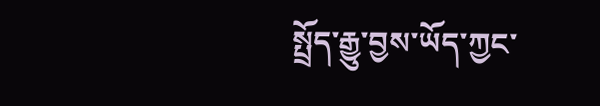སྤྲོད་རྒྱུ་བྱས་ཡོད་ཀྱང་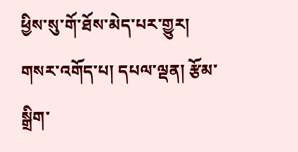ཕྱིས་སུ་གོ་ཐོས་མེད་པར་གྱུར།
གསར་འགོད་པ། དཔལ་ལྡན། རྩོམ་སྒྲིག་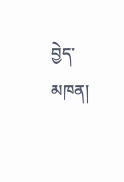བྱེད་མཁན།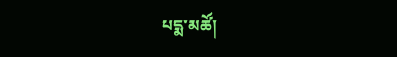པདྨ་མཚོ།